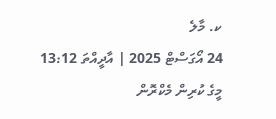ކ. މާލެ
24 އޯގަސްޓް 2025 | އާދީއްތަ 13:12
މީގެ ކުރިން މެކްރޮން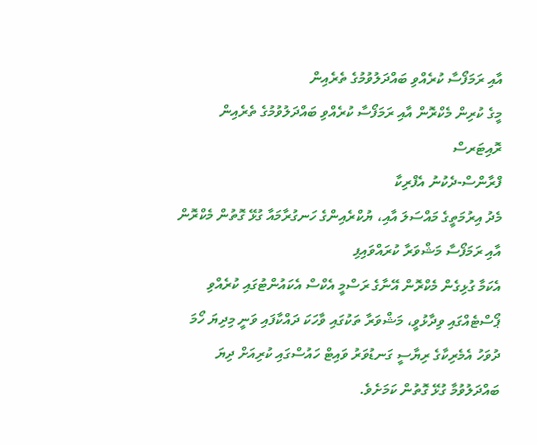އާއި ރަމަފޯސާ ކުރެއްވި ބައްދަލުވުމުގެ ތެރެއިން
މީގެ ކުރިން މެކްރޮން އާއި ރަމަފޯސާ ކުރެއްވި ބައްދަލުވުމުގެ ތެރެއިން
ރޮއިޓަރސް
ފްރާންސް-ދެކުނު އެފްރިކާ
މެދު އިރުމަތީގެ މައްސަލަ އާއި، ޔުކްރެއިންގެ ހަނގުރާމައާ ގުޅޭ ގޮތުން މެކްރޮން އާއި ރަމަފޯސާ މަޝްވަރާ ކުރައްވައިފި
އެކަމާ ގުޅިގެން މެކްރޮން އޭނާގެ ރަސްމީ އެކްސް އެކައުންޓުގައި ކުރެއްވި ޕޯސްޓެއްގައި ވިދާޅުވީ، މަޝްވަރާ ތަކުގައި ވާހަކަ ދައްކާފައި ވަނީ މިދިޔަ ހޯމަ ދުވަހު އެމެރިކާގެ ރިޔާސީ ގަނޑުވަރު ވައިޓް ހައުސްގައި ކުރިއަށް ދިޔަ ބައްދަލުވުމާ ގުޅޭ ގޮތުން ކަމަށެވެ.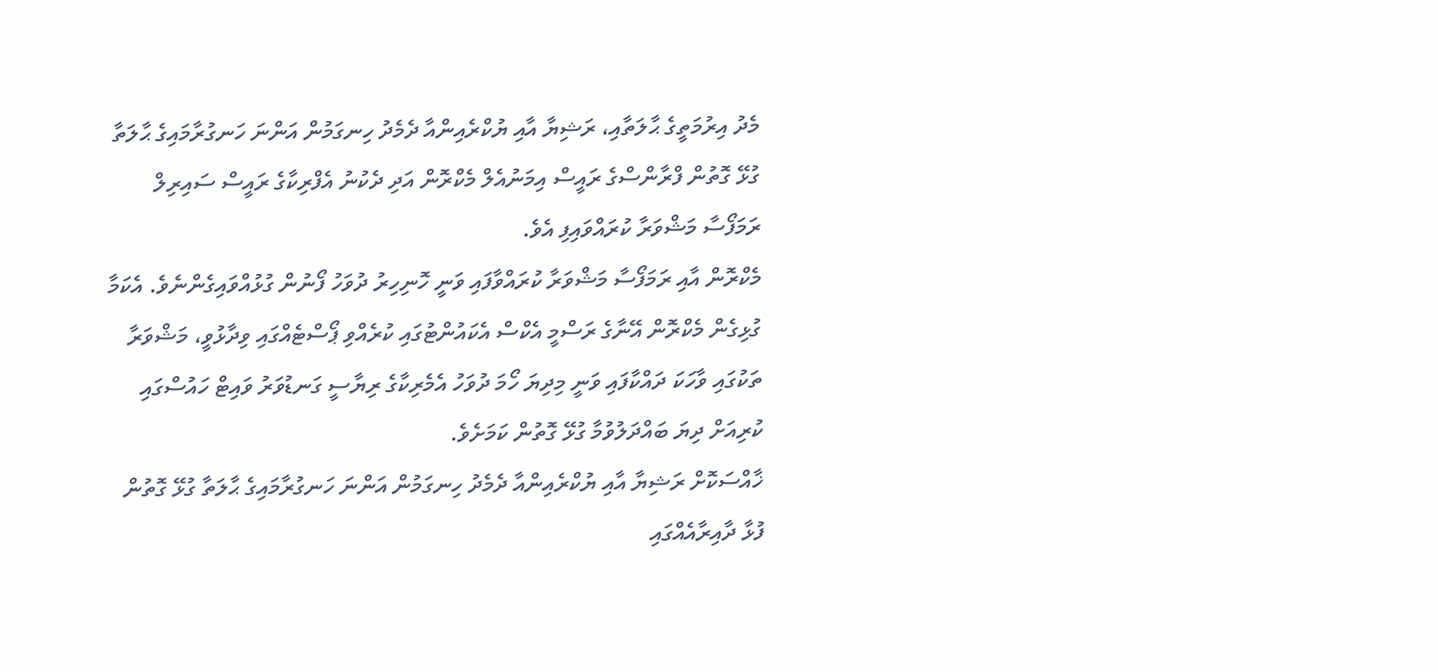މެދު އިރުމަތީގެ ޙާލަތާއި، ރަޝިޔާ އާއި ޔުކްރެއިންއާ ދެމެދު ހިނގަމުން އަންނަ ހަނގުރާމައިގެ ޙާލަތާ ގުޅޭ ގޮތުން ފްރާންސްގެ ރައީސް އިމަނުއެލް މެކްރޮން އަދި ދެކުނު އެފްރިކާގެ ރައީސް ސައިރިލް ރަމަފޯސާ މަޝްވަރާ ކުރައްވައިފި އެވެ.
މެކްރޮން އާއި ރަމަފޯސާ މަޝްވަރާ ކުރައްވާފައި ވަނީ ހޮނިހިރު ދުވަހު ފޯނުން ގުޅުއްވައިގެންނެވެ. އެކަމާ ގުޅިގެން މެކްރޮން އޭނާގެ ރަސްމީ އެކްސް އެކައުންޓުގައި ކުރެއްވި ޕޯސްޓެއްގައި ވިދާޅުވީ، މަޝްވަރާ ތަކުގައި ވާހަކަ ދައްކާފައި ވަނީ މިދިޔަ ހޯމަ ދުވަހު އެމެރިކާގެ ރިޔާސީ ގަނޑުވަރު ވައިޓް ހައުސްގައި ކުރިއަށް ދިޔަ ބައްދަލުވުމާ ގުޅޭ ގޮތުން ކަމަށެވެ.
ޚާއްސަކޮށް ރަޝިޔާ އާއި ޔުކްރެއިންއާ ދެމެދު ހިނގަމުން އަންނަ ހަނގުރާމައިގެ ޙާލަތާ ގުޅޭ ގޮތުން ފުޅާ ދާއިރާއެއްގައި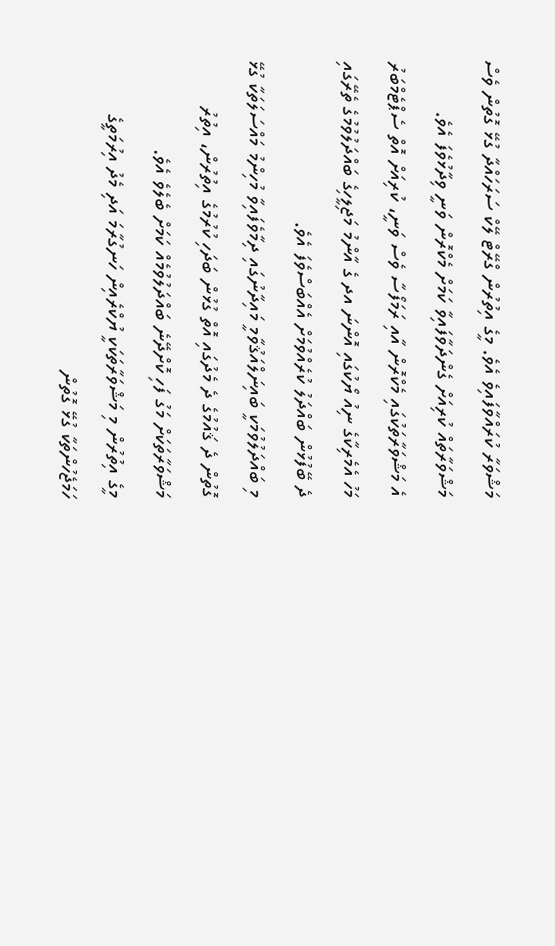މަޝްވަރާ ކުރައްވާފައިވެ އެވެ. މީގެ އިތުރުން ގްރޭޓް ލޭކް ސަރަހައްދާ ގުޅޭ ގޮތުން ވެސް މަޝްވަރާތައް ކުރިއަށް ގެންދަވާފައިވާ ކަމަށް މެކްރޮން ވަނީ ވިދާޅުވެފަ އެވެ.
އެ މަޝްވަރާތަކުގައި މެކްރޮން އާއި ރަމަފޯސާ ވެސް ވަނީ، ކުރިއަށް އޮތް ސެޕްޓެމްބަރު މަހު އެމެރިކާގެ ނިއު ޔޯކުގައި އޮންނަ އދ ގެ އާންމު މަޖިލީހިގެ ބައްދަލުވުމުގެ ތެރޭގައި ދެ ބޭފުޅުން ބައްދަލު ކުރެއްވުމަށް އެއްބަސްވެފަ އެވެ.
މި ބައްދަލުވުމަކީ ބައިނަލްއަޤުވާމީ މައިދާނުގައި ދިމާވެފައިވާ މުހިންމު މައްސަލަތަކާ ގުޅޭ ގޮތުން ދެ ޤައުމުގެ ދެ މެދުގައި އޮތް ގުޅުން ބަދަހި ކުރުމުގެ އިތުރުން، އިތުރު މަޝްވަރާތަކަށް މަގު ފަހި ކޮށްދޭނެ ބައްދަލުވުމެއް ކަމަށް ބެލެވެ އެވެ.
މީގެ އިތުރުން މި މަޝްވަރާތަކަކީ ޔުކްރެއިން ހަނގުރާމަ އަދި މެދު އިރުމަތީގެ ހަމަޖެހުންތަކާ ގުޅޭ ގޮތުން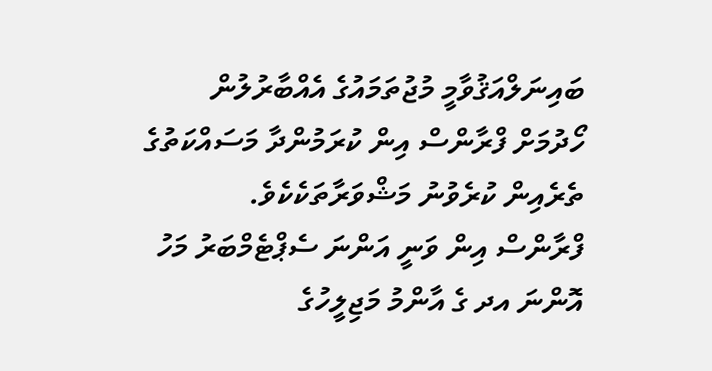ބައިނަލްއަޤުވާމީ މުޖުތަމައުގެ އެއްބާރުލުން ހޯދުމަށް ފްރާންސް އިން ކުރަމުންދާ މަސައްކަތުގެ ތެރެއިން ކުރެވުނު މަޝްވަރާތަކެކެވެ.
ފްރާންސް އިން ވަނީ އަންނަ ސެޕްޓެމްބަރު މަހު އޮންނަ އދ ގެ އާންމު މަޖިލީހުގެ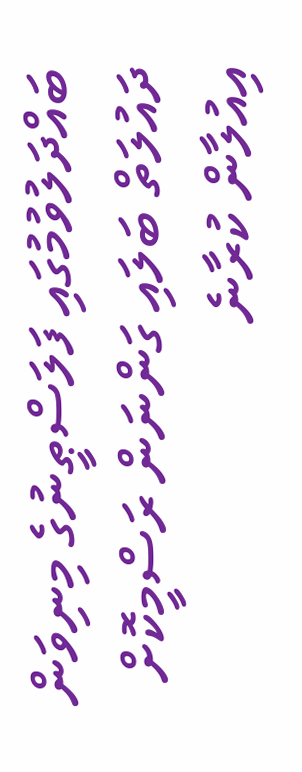ބައްދަލުވުމުގައި ފަލަސްޠީނުގެ މިނިވަން ދައުލަތް ބަލައި ގަންނަން ރަސްމީކޮށް އިއުލާން ކުރާނެ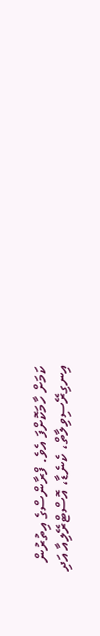ކަމަށް ހާމަކޮށްފަ އެވެ. ފްރާންސްގެ އިތުރުން އިނގިރޭސިވިލާތް، ކެނެޑާ، އޮސްޓްރޭލިއާ އަދި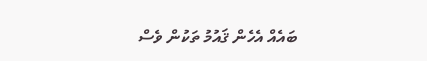ބައެއް އެހެން ޤައުމު ތަކުން ވެސް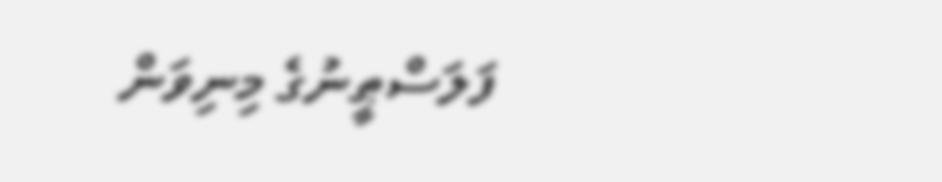ފަލަސްޠީނުގެ މިނިވަން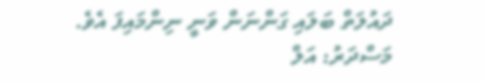ދައުލަތް ބަލައި ގަންނަން ވަނީ ނިންމައިފަ އެވެ.
މަސްދަރު: އަލް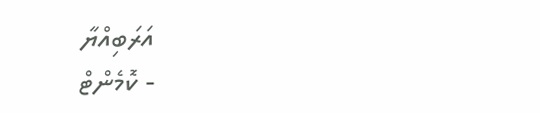އަރަބިއްޔާ
- ކޮމެންޓް